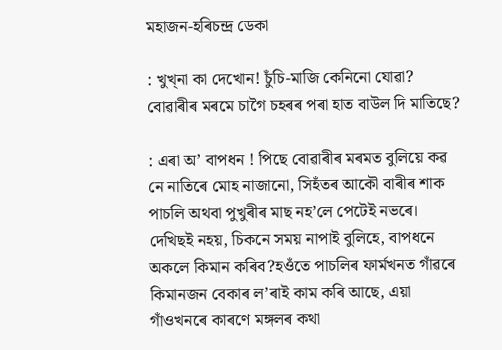মহাজন-হৰিচন্দ্ৰ ডেকা

: খুখ্না কা দেখোন! চুঁচি-মাজি কেনিনো যোৱা? বোৱাৰীৰ মৰমে চাগৈ চহৰৰ পৰা হাত বাউল দি মাতিছে?

: এৰা অ’ বাপধন ! পিছে বোৱাৰীৰ মৰমত বুলিয়ে কৱ নে নাতিৰে মোহ নাজানো, সিহঁতৰ আকৌ বাৰীৰ শাক পাচলি অথবা পুখুৰীৰ মাছ নহ’লে পেটেই নভৰে। দেখিছই নহয়, চিকনে সময় নাপাই বুলিহে, বাপধনে অকলে কিমান কৰিব?হওঁতে পাচলিৰ ফাৰ্মখনত গাঁৱৰে কিমানজন বেকাৰ ল’ৰাই কাম কৰি আছে, এয়া গাঁওখনৰে কাৰণে মঙ্গলৰ কথা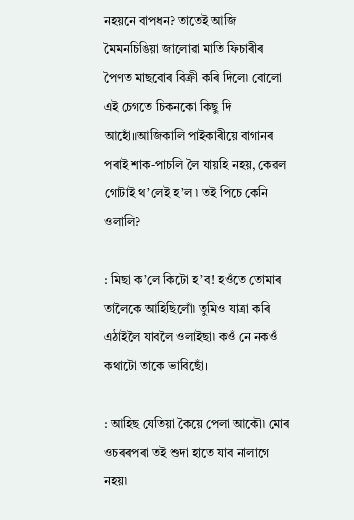নহয়নে বাপধন? তাতেই আজি মৈমনচিঙিয়া জালোৱা মাতি ফিচাৰীৰ পৈণত মাছবোৰ বিক্ৰী কৰি দিলে৷ বোলো এই চেগতে চিকনকো কিছু দি আহোঁ॥আজিকালি পাইকাৰীয়ে বাগানৰ পৰাই শাক-পাচলি লৈ যায়হি নহয়, কেৱল গোটাই থ’লেই হ’ল ৷ তই পিচে কেনি ওলালি?

: মিছা ক’লে কিটো হ’ব! হওঁতে তোমাৰ তালৈকে আহিছিলোঁ৷ তুমিও যাত্ৰা কৰি এঠাইলৈ যাবলৈ ওলাইছা৷ কওঁ নে নকওঁ কথাটো তাকে ভাবিছোঁ।

: আহিছ যেতিয়া কৈয়ে পেলা আকৌ৷ মোৰ ওচৰৰপৰা তই শুদা হাতে যাব নালাগে নহয়৷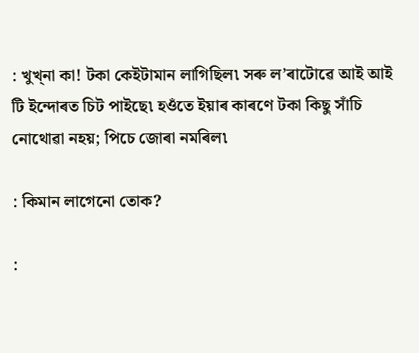: খুখ্না কা! টকা কেইটামান লাগিছিল৷ সৰু ল’ৰাটোৱে আই আই টি ইন্দোৰত চিট পাইছে৷ হওঁতে ইয়াৰ কাৰণে টকা কিছু সাঁচি নোথোৱা নহয়; পিচে জোৰা নমৰিল৷

: কিমান লাগেনো তোক?

: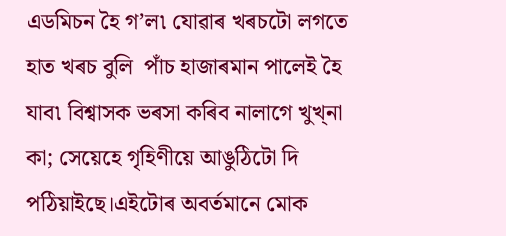এডমিচন হৈ গ’ল৷ যোৱাৰ খৰচটো লগতে হাত খৰচ বুলি  পাঁচ হাজাৰমান পালেই হৈ যাব৷ বিশ্বাসক ভৰসা কৰিব নালাগে খুখ্না কা; সেয়েহে গৃহিণীয়ে আঙুঠিটো দি পঠিয়াইছে।এইটোৰ অবৰ্তমানে মোক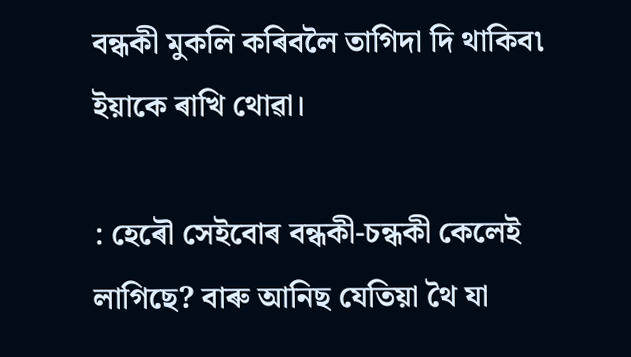বন্ধকী মুকলি কৰিবলৈ তাগিদা দি থাকিব৷ ইয়াকে ৰাখি থোৱা।

: হেৰৌ সেইবোৰ বন্ধকী-চন্ধকী কেলেই লাগিছে? বাৰু আনিছ যেতিয়া থৈ যা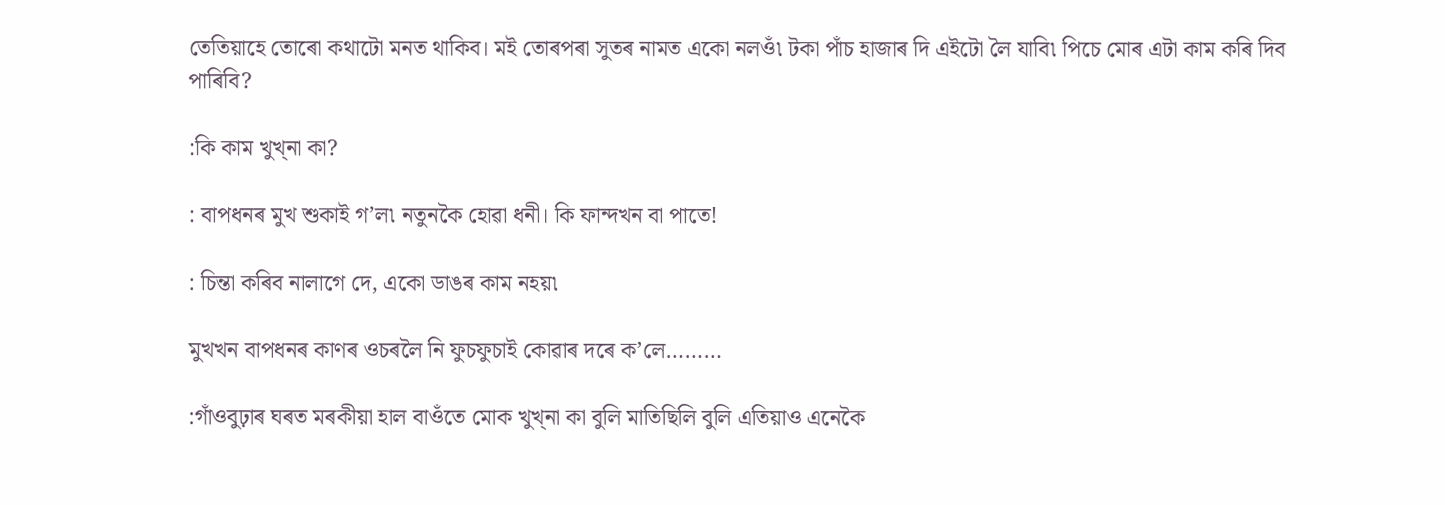তেতিয়াহে তোৰো কথাটো মনত থাকিব। মই তোৰপৰা সুতৰ নামত একো নলওঁ৷ টকা পাঁচ হাজাৰ দি এইটো লৈ যাবি৷ পিচে মোৰ এটা কাম কৰি দিব পাৰিবি?

:কি কাম খুখ্না কা?

: বাপধনৰ মুখ শুকাই গ’ল৷ নতুনকৈ হোৱা ধনী। কি ফান্দখন বা পাতে!

: চিন্তা কৰিব নালাগে দে, একো ডাঙৰ কাম নহয়৷

মুখখন বাপধনৰ কাণৰ ওচৰলৈ নি ফুচফুচাই কোৱাৰ দৰে ক’লে………

:গাঁওবুঢ়াৰ ঘৰত মৰকীয়া হাল বাওঁতে মোক খুখ্না কা বুলি মাতিছিলি বুলি এতিয়াও এনেকৈ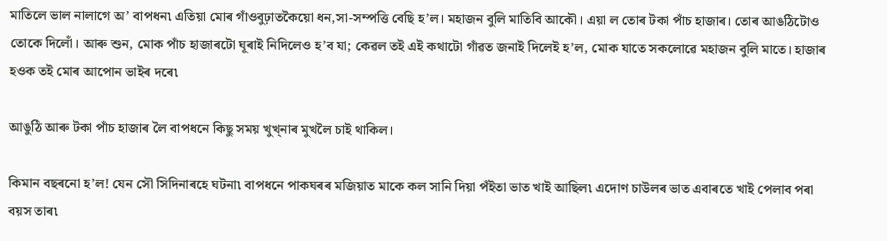মাতিলে ভাল নালাগে অ’ বাপধন৷ এতিয়া মোৰ গাঁওবুঢ়াতকৈয়ো ধন,সা-সম্পত্তি বেছি হ’ল। মহাজন বুলি মাতিবি আকৌ। এয়া ল তোৰ টকা পাঁচ হাজাৰ। তোৰ আঙঠিটোও তোকে দিলোঁ। আৰু শুন, মোক পাঁচ হাজাৰটো ঘূৰাই নিদিলেও হ’ব যা; কেৱল তই এই কথাটো গাঁৱত জনাই দিলেই হ’ল, মোক যাতে সকলোৱে মহাজন বুলি মাতে। হাজাৰ হওক তই মোৰ আপোন ভাইৰ দৰে৷

আঙুঠি আৰু টকা পাঁচ হাজাৰ লৈ বাপধনে কিছু সময় খুখ্নাৰ মুখলৈ চাই থাকিল।

কিমান বছৰনো হ’ল! যেন সৌ সিদিনাৰহে ঘটনা৷ বাপধনে পাকঘৰৰ মজিয়াত মাকে কল সানি দিয়া পঁইতা ভাত খাই আছিল৷ এদোণ চাউলৰ ভাত এবাৰতে খাই পেলাব পৰা বয়স তাৰ৷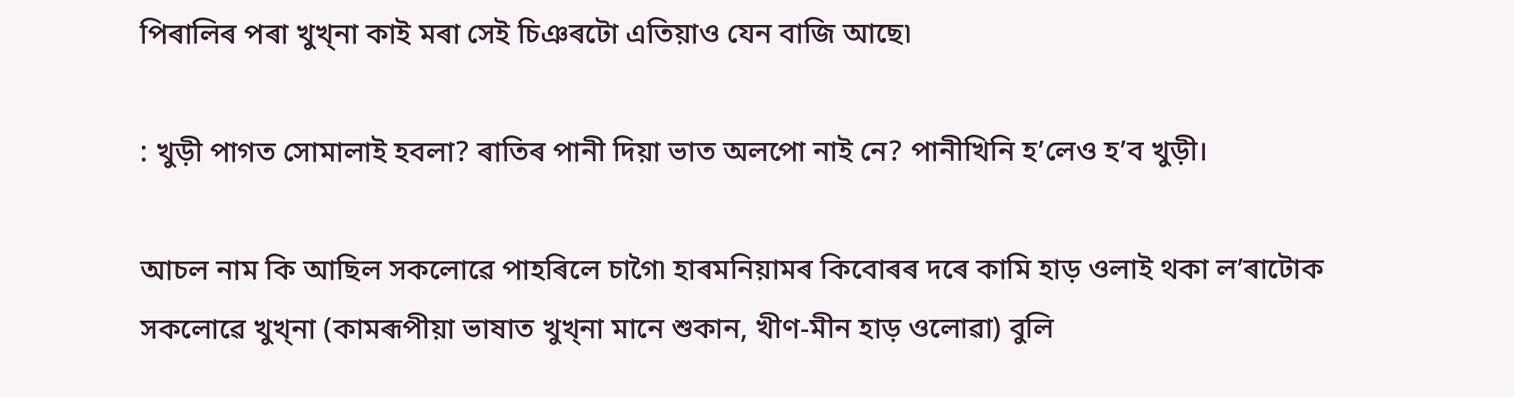পিৰালিৰ পৰা খুখ্না কাই মৰা সেই চিঞৰটো এতিয়াও যেন বাজি আছে৷

: খুড়ী পাগত সোমালাই হবলা? ৰাতিৰ পানী দিয়া ভাত অলপো নাই নে? পানীখিনি হ’লেও হ’ব খুড়ী।

আচল নাম কি আছিল সকলোৱে পাহৰিলে চাগৈ৷ হাৰমনিয়ামৰ কিবোৰৰ দৰে কামি হাড় ওলাই থকা ল’ৰাটোক সকলোৱে খুখ্না (কামৰূপীয়া ভাষাত খুখ্না মানে শুকান, খীণ-মীন হাড় ওলোৱা) বুলি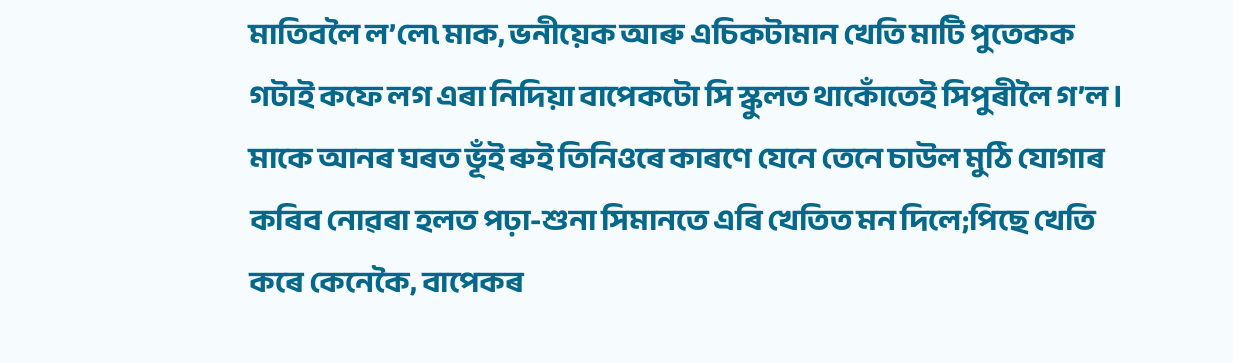মাতিবলৈ ল’লে৷ মাক, ভনীয়েক আৰু এচিকটামান খেতি মাটি পুতেকক গটাই কফে লগ এৰা নিদিয়া বাপেকটো সি স্কুলত থাকোঁতেই সিপুৰীলৈ গ’ল। মাকে আনৰ ঘৰত ভূঁই ৰুই তিনিওৰে কাৰণে যেনে তেনে চাউল মুঠি যোগাৰ কৰিব নোৱৰা হলত পঢ়া-শুনা সিমানতে এৰি খেতিত মন দিলে;পিছে খেতি কৰে কেনেকৈ, বাপেকৰ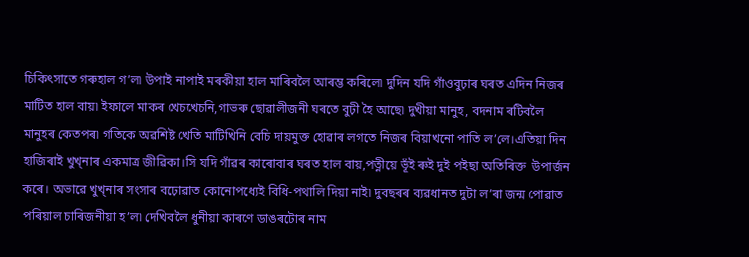চিকিৎসাতে গৰুহাল গ’ল৷ উপাই নাপাই মৰকীয়া হাল মাৰিবলৈ আৰম্ভ কৰিলে৷ দুদিন যদি গাঁওবুঢ়াৰ ঘৰত এদিন নিজৰ মাটিত হাল বায়৷ ইফালে মাকৰ খেচখেচনি,গাভৰু ছোৱালীজনী ঘৰতে বুঢ়ী হৈ আছে৷ দুখীয়া মানুহ, বদনাম ৰটিবলৈ মানুহৰ কেতপৰ৷ গতিকে অৱশিষ্ট খেতি মাটিখিনি বেচি দায়মুক্ত হোৱাৰ লগতে নিজৰ বিয়াখনো পাতি ল’লে।এতিয়া দিন হাজিৰাই খুখ্নাৰ একমাত্ৰ জীৱিকা।সি যদি গাঁৱৰ কাৰোবাৰ ঘৰত হাল বায়,পত্নীয়ে ভূঁই ৰুই দুই পইছা অতিৰিক্ত  উপাৰ্জন কৰে। অভাৱে খুখ্নাৰ সংসাৰ বঢ়োৱাত কোনোপধ্যেই বিধি-পথালি দিয়া নাই৷ দুবছৰৰ ব্যৱধানত দুটা ল’ৰা জন্ম পোৱাত পৰিয়াল চাৰিজনীয়া হ’ল৷ দেখিবলৈ ধুনীয়া কাৰণে ডাঙৰটোৰ নাম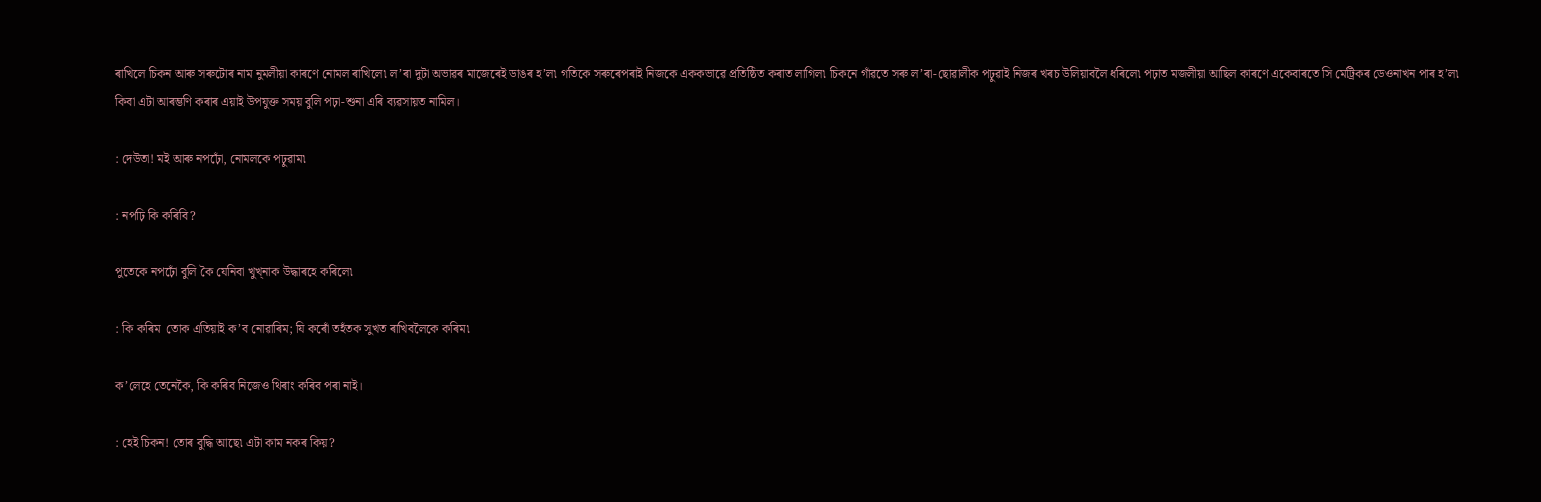ৰাখিলে চিকন আৰু সৰুটোৰ নাম নুমলীয়া কাৰণে নোমল ৰাখিলে৷ ল’ৰা দুটা অভাৱৰ মাজেৰেই ডাঙৰ হ’ল৷ গতিকে সৰুৰেপৰাই নিজকে এককভাৱে প্ৰতিষ্ঠিত কৰাত লাগিল৷ চিকনে গাঁৱতে সৰু ল’ৰা-ছোৱালীক পঢ়ুৱাই নিজৰ খৰচ উলিয়াবলৈ ধৰিলে৷ পঢ়াত মজলীয়া আছিল কাৰণে একেবাৰতে সি মেট্ৰিকৰ ডেওনাখন পাৰ হ’ল৷ কিবা এটা আৰম্ভণি কৰাৰ এয়াই উপযুক্ত সময় বুলি পঢ়া-শুনা এৰি ব্যৱসায়ত নামিল।

: দেউতা! মই আৰু নপঢ়োঁ, নোমলকে পঢ়ুৱাম৷

: নপঢ়ি কি কৰিবি?

পুতেকে নপঢ়োঁ বুলি কৈ যেনিবা খুখ্নাক উদ্ধাৰহে কৰিলে৷

: কি কৰিম  তোক এতিয়াই ক’ব নোৱাৰিম; যি কৰোঁ তহঁতক সুখত ৰাখিবলৈকে কৰিম৷

ক’লেহে তেনেকৈ, কি কৰিব নিজেও থিৰাং কৰিব পৰা নাই।

: হেই চিকন! তোৰ বুদ্ধি আছে৷ এটা কাম নকৰ কিয়?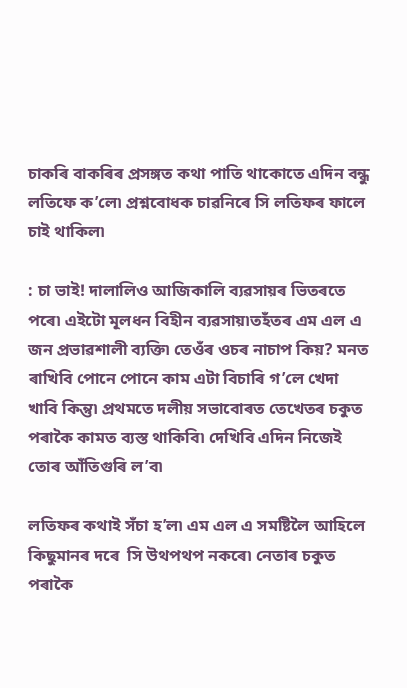চাকৰি বাকৰিৰ প্ৰসঙ্গত কথা পাতি থাকোতে এদিন বন্ধু লতিফে ক’লে৷ প্ৰশ্নবোধক চাৱনিৰে সি লতিফৰ ফালে চাই থাকিল৷

: চা ভাই! দালালিও আজিকালি ব্যৱসায়ৰ ভিতৰতে পৰে৷ এইটো মূলধন বিহীন ব্যৱসায়৷তহঁতৰ এম এল এ জন প্ৰভাৱশালী ব্যক্তি৷ তেওঁৰ ওচৰ নাচাপ কিয়? মনত ৰাখিবি পোনে পোনে কাম এটা বিচাৰি গ’লে খেদা খাবি কিন্তু৷ প্ৰথমতে দলীয় সভাবোৰত তেখেতৰ চকুত পৰাকৈ কামত ব্যস্ত থাকিবি৷ দেখিবি এদিন নিজেই তোৰ আঁতিগুৰি ল’ব৷

লতিফৰ কথাই সঁচা হ’ল৷ এম এল এ সমষ্টিলৈ আহিলে কিছুমানৰ দৰে  সি উথপথপ নকৰে৷ নেতাৰ চকুত পৰাকৈ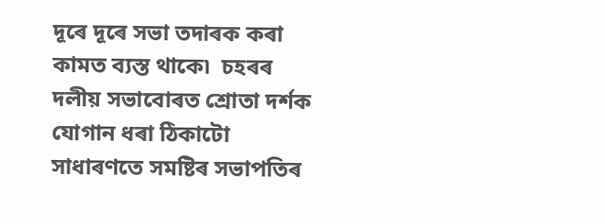দূৰে দূৰে সভা তদাৰক কৰা কামত ব্যস্ত থাকে৷  চহৰৰ দলীয় সভাবোৰত শ্ৰোতা দৰ্শক যোগান ধৰা ঠিকাটো সাধাৰণতে সমষ্টিৰ সভাপতিৰ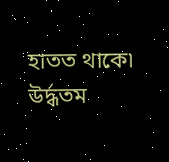হাতত থাকে৷ উৰ্দ্ধতম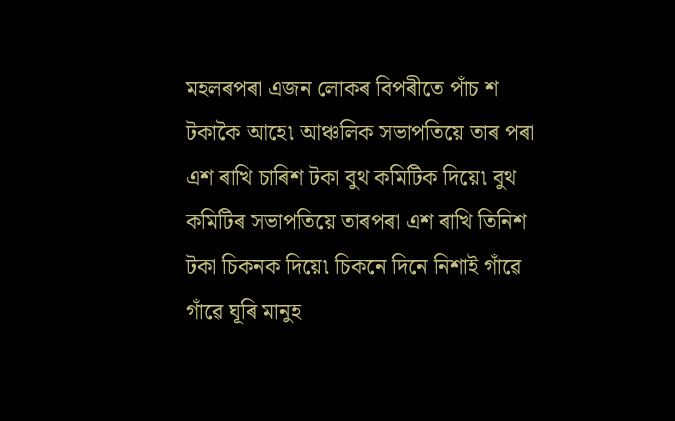মহলৰপৰা এজন লোকৰ বিপৰীতে পাঁচ শ টকাকৈ আহে৷ আঞ্চলিক সভাপতিয়ে তাৰ পৰা এশ ৰাখি চাৰিশ টকা বুথ কমিটিক দিয়ে৷ বুথ কমিটিৰ সভাপতিয়ে তাৰপৰা এশ ৰাখি তিনিশ টকা চিকনক দিয়ে৷ চিকনে দিনে নিশাই গাঁৱে গাঁৱে ঘূৰি মানুহ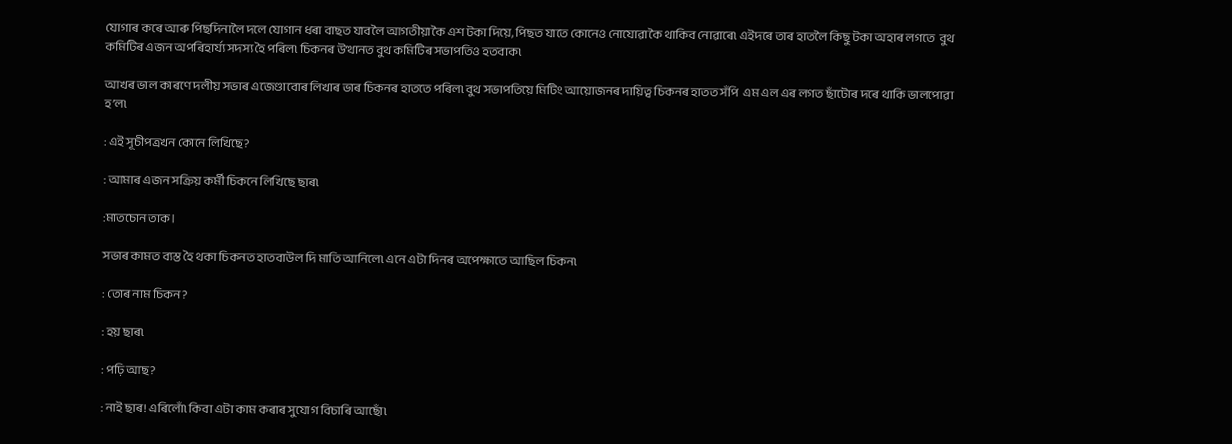যোগাৰ কৰে আৰু পিছদিনালৈ দলে যোগান ধৰা বাছত যাবলৈ আগতীয়াকৈ এশ টকা দিয়ে, পিছত যাতে কোনেও নোযোৱাকৈ থাকিব নোৱাৰে৷ এইদৰে তাৰ হাতলৈ কিছু টকা অহাৰ লগতে  বুথ কমিটিৰ এজন অপৰিহাৰ্য্য সদস্য হৈ পৰিল৷ চিকনৰ উত্থানত বুথ কমিটিৰ সভাপতিও হতবাক৷

আখৰ ভাল কাৰণে দলীয় সভাৰ এজেণ্ডাবোৰ লিখাৰ ভাৰ চিকনৰ হাততে পৰিল৷ বুথ সভাপতিয়ে মিটিং আয়োজনৰ দায়িত্ব চিকনৰ হাতত সঁপি  এম এল এৰ লগত ছাঁটোৰ দৰে থাকি ভালপোৱা হ’ল৷

: এই সূচীপত্ৰখন কোনে লিখিছে?

: আমাৰ এজন সক্ৰিয় কৰ্মী চিকনে লিখিছে ছাৰ৷

:মাতচোন তাক।

সভাৰ কামত ব্যস্ত হৈ থকা চিকনত হাতবাউল দি মাতি আনিলে৷ এনে এটা দিনৰ অপেক্ষাতে আছিল চিকন৷

: তোৰ নাম চিকন?

: হয় ছাৰ৷

: পঢ়ি আছ?

: নাই ছাৰ! এৰিলোঁ৷ কিবা এটা কাম কৰাৰ সুযোগ বিচাৰি আছোঁ৷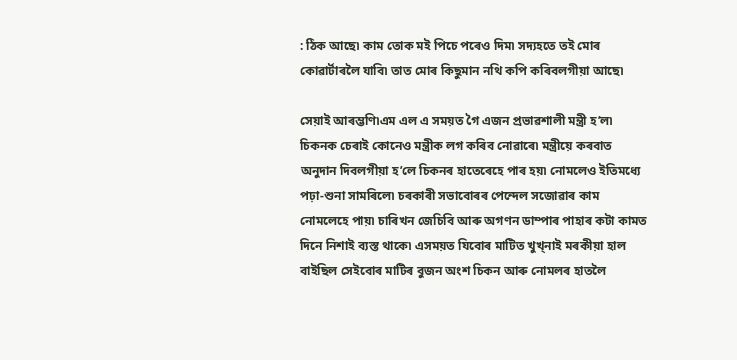: ঠিক আছে৷ কাম তোক মই পিচে পৰেও দিম৷ সদ্যহতে তই মোৰ কোৱাৰ্টাৰলৈ যাবি৷ তাত মোৰ কিছুমান নথি কপি কৰিবলগীয়া আছে৷

সেয়াই আৰম্ভণি৷এম এল এ সময়ত গৈ এজন প্ৰভাৱশালী মন্ত্ৰী হ’ল৷ চিকনক চেৰাই কোনেও মন্ত্ৰীক লগ কৰিব নোৱাৰে৷ মন্ত্ৰীয়ে কৰবাত অনুদান দিবলগীয়া হ’লে চিকনৰ হাতেৰেহে পাৰ হয়৷ নোমলেও ইতিমধ্যে পঢ়া-শুনা সামৰিলে৷ চৰকাৰী সভাবোৰৰ পেন্দেল সজোৱাৰ কাম নোমলেহে পায়৷ চাৰিখন জেচিবি আৰু অগণন ডাম্পাৰ পাহাৰ কটা কামত দিনে নিশাই ব্যস্ত থাকে৷ এসময়ত যিবোৰ মাটিত খুখ্নাই মৰকীয়া হাল বাইছিল সেইবোৰ মাটিৰ বুজন অংশ চিকন আৰু নোমলৰ হাতলৈ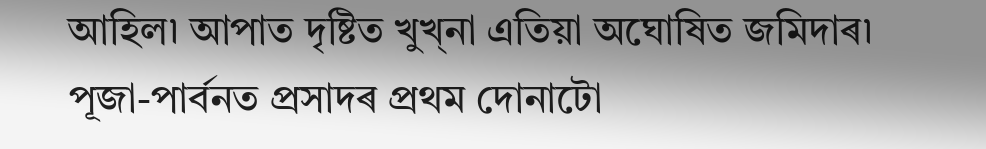আহিল৷ আপাত দৃষ্টিত খুখ্না এতিয়া অঘোষিত জমিদাৰ৷ পূজা-পাৰ্বনত প্ৰসাদৰ প্ৰথম দোনাটো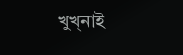খুখ্নাই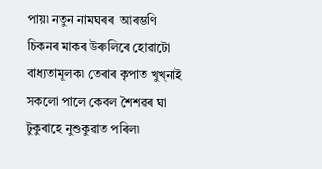পায়৷ নতুন নামঘৰৰ  আৰম্ভণি চিকনৰ মাকৰ উৰুলিৰে হোৱাটো বাধ্যতামূলক৷ তেৰাৰ কৃপাত খুখ্নাই সকলো পালে কেবল শৈশৱৰ ঘা টুকুৰাহে নুশুকুৱাত পৰিল৷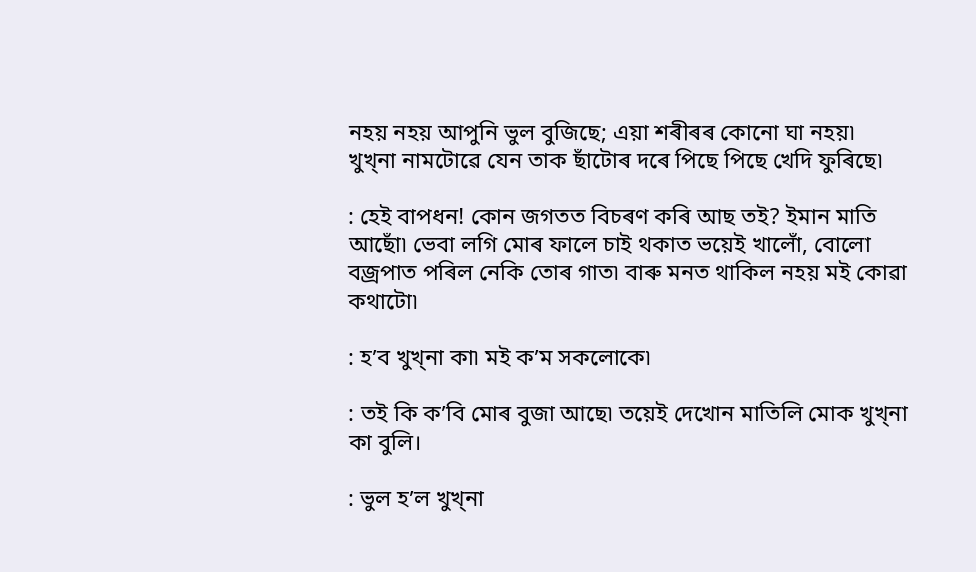নহয় নহয় আপুনি ভুল বুজিছে; এয়া শৰীৰৰ কোনো ঘা নহয়৷ খুখ্না নামটোৱে যেন তাক ছাঁটোৰ দৰে পিছে পিছে খেদি ফুৰিছে৷

: হেই বাপধন! কোন জগতত বিচৰণ কৰি আছ তই? ইমান মাতি আছোঁ৷ ভেবা লগি মোৰ ফালে চাই থকাত ভয়েই খালোঁ, বোলো বজ্ৰপাত পৰিল নেকি তোৰ গাত৷ বাৰু মনত থাকিল নহয় মই কোৱা কথাটো৷

: হ’ব খুখ্না কা৷ মই ক’ম সকলোকে৷

: তই কি ক’বি মোৰ বুজা আছে৷ তয়েই দেখোন মাতিলি মোক খুখ্না কা বুলি।

: ভুল হ’ল খুখ্না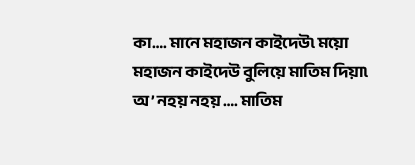কা…. মানে মহাজন কাইদেউ৷ ময়ো মহাজন কাইদেউ বুলিয়ে মাতিম দিয়া৷ অ’ নহয় নহয় …. মাতিম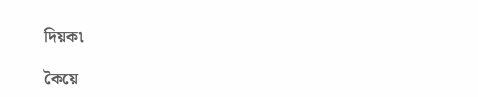দিয়ক৷

কৈয়ে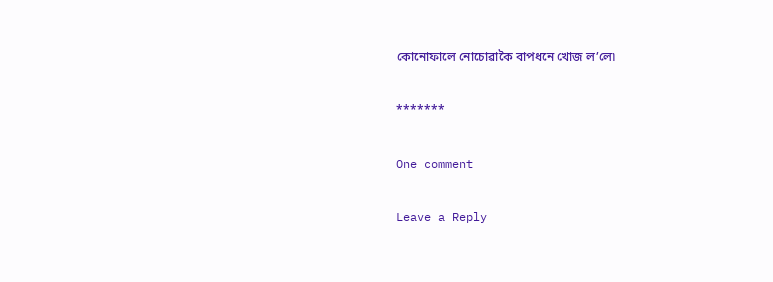কোনোফালে নোচোৱাকৈ বাপধনে খোজ ল’লে৷

*******

One comment

Leave a Reply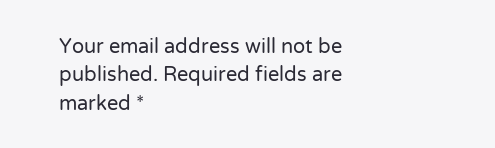Your email address will not be published. Required fields are marked *